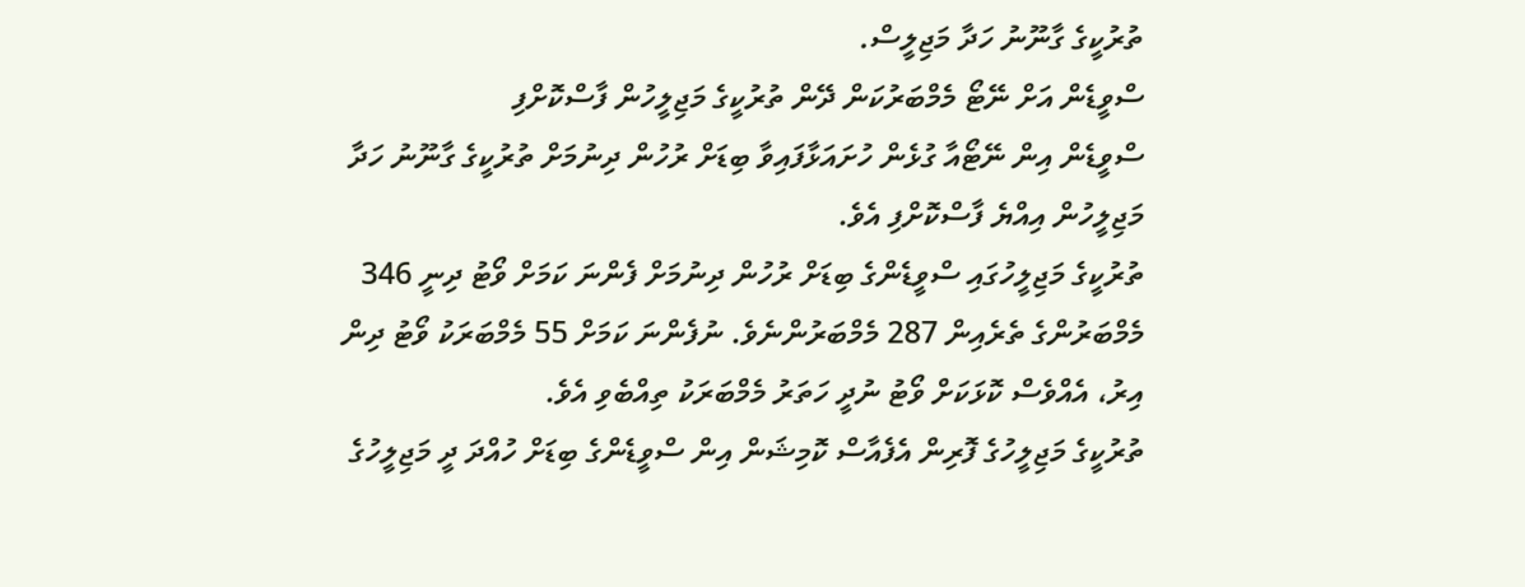ތުރުކީގެ ގާނޫނު ހަދާ މަޖިލީސް.
ސްވީޑެން އަށް ނޭޓޯ މެމްބަރުކަން ދޭން ތުރުކީގެ މަޖިލީހުން ފާސްކޮށްފި
ސްވީޑެން އިން ނޭޓޯއާ ގުޅެން ހުށައަޅާފައިވާ ބިޑަށް ރުހުން ދިނުމަށް ތުރުކީގެ ގާނޫނު ހަދާ މަޖިލީހުން އިއްޔެ ފާސްކޮށްފި އެވެ.
ތުރުކީގެ މަޖިލީހުގައި ސްވީޑެންގެ ބިޑަށް ރުހުން ދިނުމަށް ފެންނަ ކަމަށް ވޯޓު ދިނީ 346 މެމްބަރުންގެ ތެރެއިން 287 މެމްބަރުންނެވެ. ނުފެންނަ ކަމަށް 55 މެމްބަރަކު ވޯޓު ދިން އިރު، އެއްވެސް ކޮޅަކަށް ވޯޓު ނުދީ ހަތަރު މެމްބަރަކު ތިއްބެވި އެވެ.
ތުރުކީގެ މަޖިލީހުގެ ފޮރިން އެފެއާސް ކޮމިޝަން އިން ސްވީޑެންގެ ބިޑަށް ހުއްދަ ދީ މަޖިލީހުގެ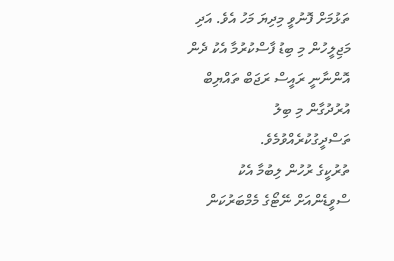ތަޅުމަށް ފޮނުވީ މިދިޔަ މަހު އެވެ. އަދި މަޖިލީހުން މި ބިޑު ފާސްކުރުމާ އެކު ދެން އޮންނާނީ ރައީސް ރަޖަބް ތައްޔިބް އުރުދުގާން މި ބިލު ތަސްދީގުކުރެއްވުމެވެ.
ތުރުކީގެ ރުހުން ލިބުމާ އެކު ސްވީޑެންއަށް ނޭޓޯގެ މެމްބަރުކަން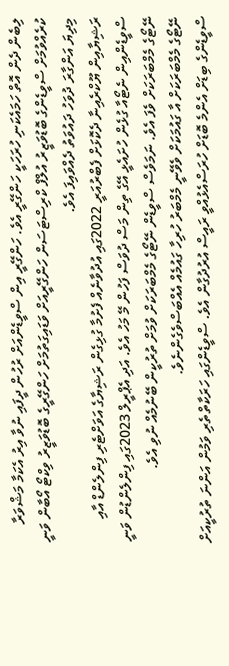ލިބެން ދެން އޮތް ހަމައެކަނި ހުރަހަކީ ހަންގޭރީ އެވެ. ހަންގޭރީ އިން ސްވީޑެންއަށް ރުހުން ދީފައި ނުވާ އިރު އެކަމާ މަޝްވަރާ ކުރެއްވުމަށް ސްވީޑެންގެ ބޮޑުވަޒީރު އުލްފް ކްރިސްޓަސަން ހަންގޭރީއަށް ވަޑައިގަތުމަށް ހަންގޭރީގެ ބޮޑުވަޒީރު ވިކްޓޯ އޯބާން ވަނީ މިދިޔަ އަންގާރަ ދުވަހު ދައުވަތު ދެއްވައިފަ އެވެ.
ރަޝިޔާއިން ޔޫކްރެއިނާ ދެކޮޅަށް ފެބްރުއަރީ 2022ގައި އުދުވާނެއް ފެށުމާ ގުޅިގެން ރަޝިޔާގެ އަވަށްޓެރި ފިންލެންޑް އާއި ސްވީޑެންއިން ނެޓޯއާ ގުޅެން ހުށައެޅީ އޭގެ ތިން މަސް ދުވަސް ފަހުން މޭ މަހު އެވެ. އަދި އެޕްރީލް 2023ގައި ފިންލެންޑުން ވަނީ ނޭޓޯގެ މެމްބަރަކަށް ވެފަ އެވެ. ނަމަވެސް ސްވީޑެން ނޭޓޯގެ މެމްބަރަކަށް ވުމަށް ތުރުކީން ބޭނުމެއް ނުވި އެވެ.
ނޭޓޯގެ މެމްބަރަކަށް އާ ގައުމަކަށް ވެވޭނީ މެމްބަރު ހުރިހާ ގައުމެއް އެއްބަސްވެގެންނެވެ.
ސްވީޑެންގެ ބިޑަށް އެންމެ ބޮޑަށް ހުރަސްއެޅުއްވީ ރައީސް އުރުދުގާން އެވެ. ސްވީޑެންގައި ހަރަކާތްތެރި ވަމުން އަންނަ ތުރުކީއަށް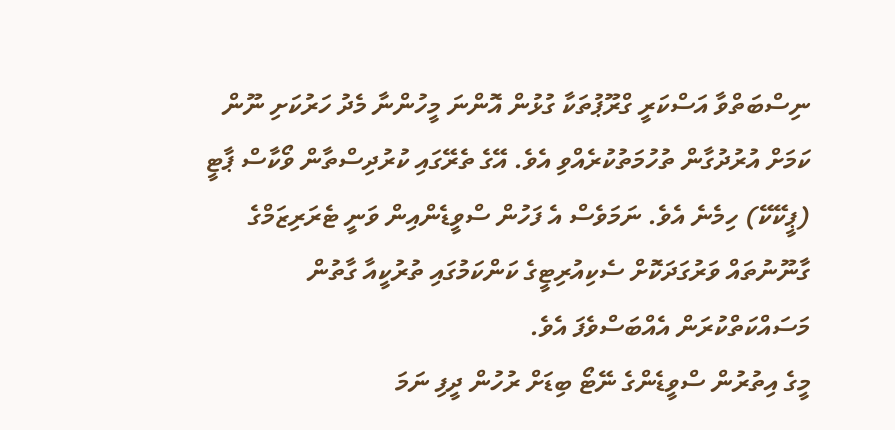ނިސްބަތްވާ އަސްކަރީ ގްރޫޕުތަކާ ގުޅުން އޮންނަ މީހުންނާ މެދު ހަރުކަށި ނޫން ކަމަށް އުރުދުގާން ތުހުމަތުކުރެއްވި އެވެ. އޭގެ ތެރޭގައި ކުރުދިސްތާން ވޯކާސް ޕާޓީ (ޕީކޭކޭ) ހިމެނެ އެވެ. ނަމަވެސް އެ ފަހުން ސްވީޑެންއިން ވަނީ ޓެރަރިޒަމްގެ ގާނޫނުތައް ވަރުގަދަކޮށް ސެކިއުރިޓީގެ ކަންކަމުގައި ތުރުކީއާ ގާތުން މަސައްކަތްކުރަން އެއްބަސްވެފަ އެވެ.
މީގެ އިތުރުން ސްވީޑެންގެ ނޭޓޯ ބިޑަށް ރުހުން ދީފި ނަމަ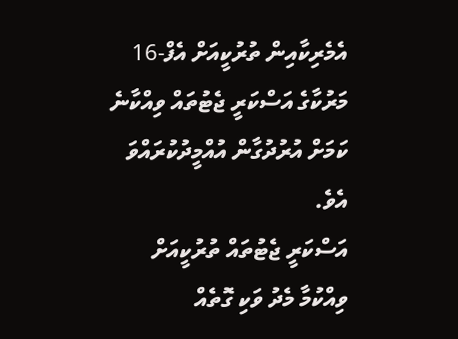އެމެރިކާއިން ތުރުކީއަށް އެފް-16 މަރުކާގެ އަސްކަރީ ޖެޓުތައް ވިއްކާނެ ކަމަށް އުރުދުގާން އުއްމީދުކުރައްވަ އެވެ.
އަސްކަރީ ޖެޓުތައް ތުރުކީއަށް ވިއްކުމާ މެދު ވަކި ގޮތެއް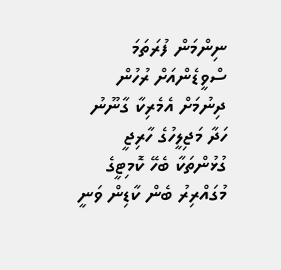ނިންމަން ފުރަތަމަ ސްވީޑެންއަށް ރުހުން ދިނުމަށް އެމެރިކާ ގާނޫނު ހަދާ މަޖިލީހުގެ ހާރިޖީ ގުޅުންތަކާ ބެހޭ ކޮމިޓީގެ މުގައްރިރު ބެން ކާޑިން ވަނީ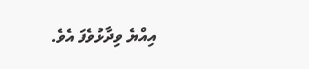އިއްޔެ ވިދާޅުވެފަ އެވެ.